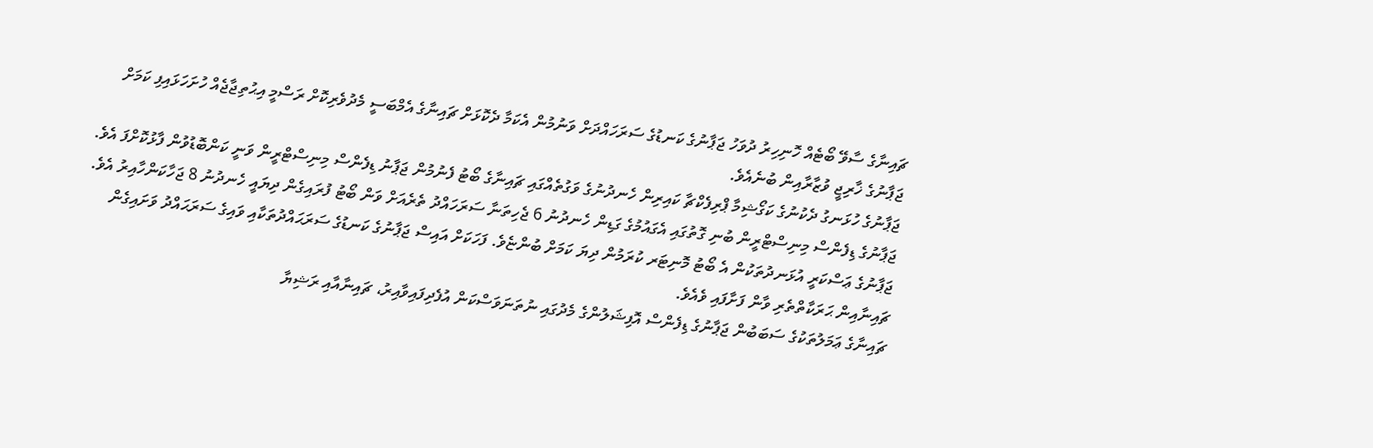ޗައިނާގެ ސާވޭ ބޯޓެއް ހޮނިހިރު ދުވަހު ޖަޕާނުގެ ކަނޑުގެ ސަރަހައްދަށް ވަނުމުން އެކަމާ ދެކޮޅަށް ޗައިނާގެ އެމްބަސީ މެދުވެރިކޮށް ރަސްމީ އިޙުތިޖާޖެއް ހުށަހަޅައިފި ކަމަށް ޖަޕާނުގެ ޚާރިޖީ ވުޒާރާއިން ބުނެއެވެ.
ޖަޕާނުގެ ހުޅަނގު ދެކުނުގެ ކަގޯޝިމާ ޕްރިފެކްޗާ ކައިރިން ހެނދުނުގެ ވަގުތެއްގައި ޗައިނާގެ ބޯޓު ފެނުމުން ޖަޕާނު ޑިފެންސް މިނިސްޓްރީން ވަނީ ކަންބޮޑުވުން ފާޅުކޮށްފަ އެވެ. ޖަޕާނުގެ ޑިފެންސް މިނިސްޓްރީން ބުނި ގޮތުގައި އެގައުމުގެ ގަޑިން ހެނދުނު 6 ޖެހިތަނާ ސަރަހައްދު ތެރެއަށް ވަން ބޯޓު ފުރައިގެން ދިޔައީ ހެނދުނު 8 ޖަހާކަންހާއިރު އެވެ.
ޖަޕާނުގެ ޢަސްކަރީ އުޅަނދުތަކުން އެ ބޯޓު މޮނިޓަރ ކުރަމުން ދިޔަ ކަމަށް ބުންޏެވެ. ފަހަކަށް އައިސް ޖަޕާނުގެ ކަނޑުގެ ސަރަޙައްދުތަކާއި ވައިގެ ސަރަޙައްދު ވަށައިގެން ޗައިނާއިން ޙަރަކާތްތެރި ވާން ފަށާފައި ވެއެވެ.
ޗައިނާގެ ޢަމަލުތަކުގެ ސަބަބުން ޖަޕާނުގެ ޑިފެންސް އޮފިޝަލުންގެ މެދުގައި ނުތަނަވަސްކަން އުފެދިފައިވާއިރު، ޗައިނާއާއި ރަޝިޔާ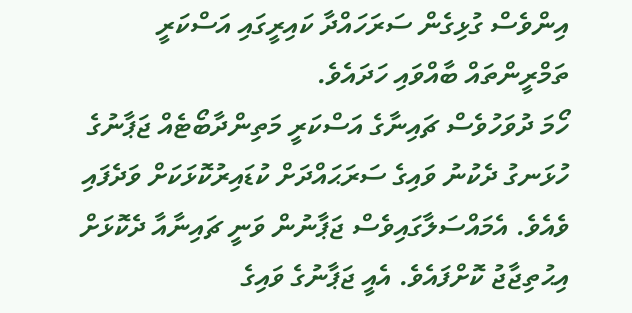އިންވެސް ގުޅިގެން ސަރަހައްދާ ކައިރީގައި އަސްކަރީ ތަމްރީންތައް ބާއްވައި ހަދައެވެ.
ހޯމަ ދުވަހުވެސް ޗައިނާގެ އަސްކަރީ މަތިންދާބޯޓެއް ޖަޕާނުގެ ހުޅަނގު ދެކުނު ވައިގެ ސަރަޙައްދަށް ކުޑައިރުކޮޅަކަށް ވަދެފައި ވެއެވެ. އެމައްސަލާގައިވެސް ޖަޕާނުން ވަނީ ޗައިނާއާ ދެކޮޅަށް އިޙުތިޖާޖު ކޮށްފައެވެ. އެއީ ޖަޕާނުގެ ވައިގެ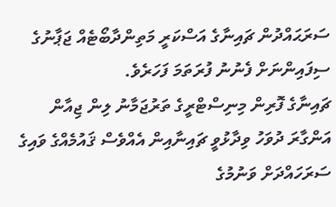ސަރަޙައްދުން ޗައިނާގެ އަސްކަރީ މަތިންދާބޯޓެއް ޖަޕާނުގެ ސިފައިންނަށް ފެނުނު ފުރަތަމަ ފަހަރެވެ.
ޗައިނާގެ ފޮރިން މިނިސްޓްރީގެ ތަރުޖަމާނު ލިން ޖިއާން އަންގާރަ ދުވަހު ވިދާޅުވީ ޗައިނާއިން އެއްވެސް ޤައުމެއްގެ ވައިގެ ސަރަހައްދަށް ވަނުމުގެ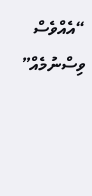“އެއްވެސް ވިސްނުމެއް”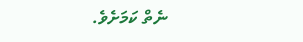ނެތް ކަމަށެވެ.